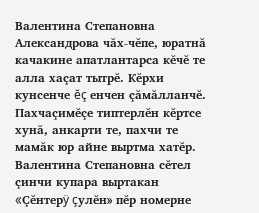Валентина Степановна Александрова чăх-чĕпе, юратнă качакине апатлантарса кĕчĕ те алла хаçат тытрĕ. Кĕрхи кунсенче ĕç енчен çăмăлланчĕ. Пахчаçимĕçе типтерлĕн кĕртсе хунă, анкарти те, пахчи те мамăк юр айне выртма хатĕр.
Валентина Степановна сĕтел çинчи купара выртакан «Çĕнтерÿ çулĕн» пĕр номерне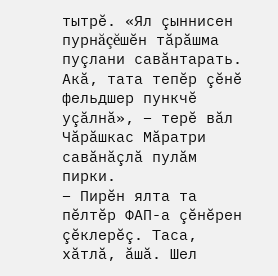тытрĕ. «Ял çыннисен пурнăçĕшĕн тăрăшма пуçлани савăнтарать. Акă, тата тепĕр çĕнĕ фельдшер пункчĕ уçăлнă», – терĕ вăл Чăрăшкас Мăратри савăнăçлă пулăм пирки.
– Пирĕн ялта та пĕлтĕр ФАП-а çĕнĕрен çĕклерĕç. Таса, хăтлă, ăшă. Шел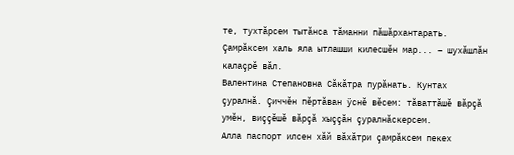те, тухтăрсем тытăнса тăманни пăшăрхантарать. Çамрăксем халь яла ытлашши килесшĕн мар... – шухăшлăн калаçрĕ вăл.
Валентина Степановна Сăкăтра пурăнать. Кунтах çуралнă. Çиччĕн пĕртăван ÿснĕ вĕсем: тăваттăшĕ вăрçă умĕн, виççĕшĕ вăрçă хыççăн çуралнăскерсем.
Алла паспорт илсен хăй вăхăтри çамрăксем пекех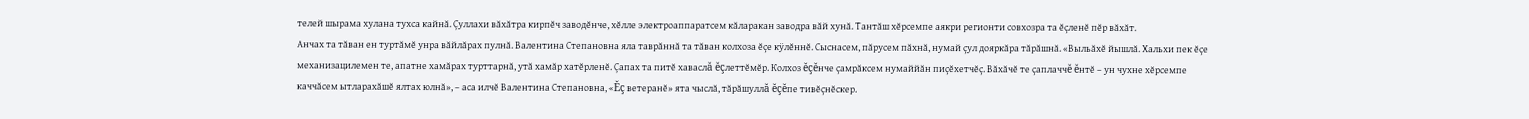телей шырама хулана тухса кайнă. Çуллахи вăхăтра кирпĕч заводĕнче, хĕлле электроаппаратсем кăларакан заводра вăй хунă. Тантăш хĕрсемпе аякри регионти совхозра та ĕçленĕ пĕр вăхăт.
Анчах та тăван ен туртăмĕ унра вăйлăрах пулнă. Валентина Степановна яла таврăннă та тăван колхоза ĕçе кÿлĕннĕ. Сыснасем, пăрусем пăхнă, нумай çул дояркăра тăрăшнă. «Выльăхĕ йышлă. Хальхи пек ĕçе механизацилемен те, апатне хамăрах турттарнă, утă хамăр хатĕрленĕ. Çапах та питĕ хаваслă ĕçлеттĕмĕр. Колхоз ĕçĕнче çамрăксем нумаййăн пиçĕхетчĕç. Вăхăчĕ те çаплаччĕ ĕнтĕ – ун чухне хĕрсемпе каччăсем ытларахăшĕ ялтах юлнă», – аса илчĕ Валентина Степановна, «Ĕç ветеранĕ» ята чыслă, тăрăшуллă ĕçĕпе тивĕçнĕскер.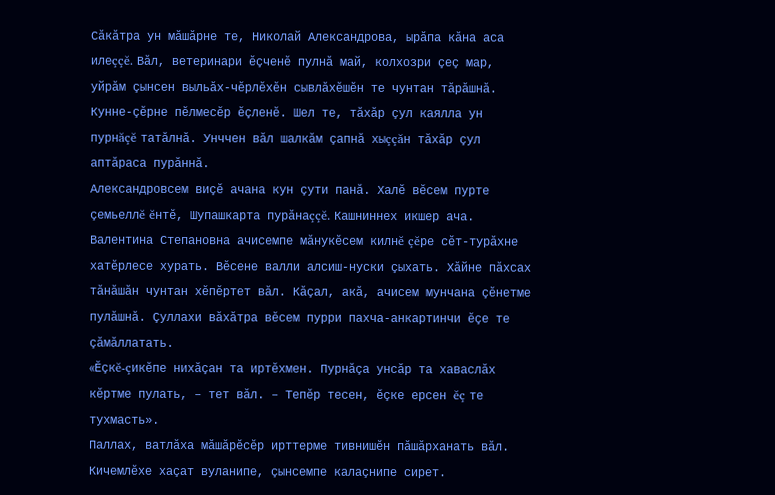Сăкăтра ун мăшăрне те, Николай Александрова, ырăпа кăна аса илеççĕ. Вăл, ветеринари ĕçченĕ пулнă май, колхозри çеç мар, уйрăм çынсен выльăх-чĕрлĕхĕн сывлăхĕшĕн те чунтан тăрăшнă. Кунне-çĕрне пĕлмесĕр ĕçленĕ. Шел те, тăхăр çул каялла ун пурнăçĕ татăлнă. Унччен вăл шалкăм çапнă хыççăн тăхăр çул аптăраса пурăннă.
Александровсем виçĕ ачана кун çути панă. Халĕ вĕсем пурте çемьеллĕ ĕнтĕ, Шупашкарта пурăнаççĕ. Кашниннех икшер ача.
Валентина Степановна ачисемпе мăнукĕсем килнĕ çĕре сĕт-турăхне хатĕрлесе хурать. Вĕсене валли алсиш-нуски çыхать. Хăйне пăхсах тăнăшăн чунтан хĕпĕртет вăл. Кăçал, акă, ачисем мунчана çĕнетме пулăшнă. Çуллахи вăхăтра вĕсем пурри пахча-анкартинчи ĕçе те çăмăллатать.
«Ĕçкĕ-çикĕпе нихăçан та иртĕхмен. Пурнăçа унсăр та хаваслăх кĕртме пулать, – тет вăл. – Тепĕр тесен, ĕçке ерсен ĕç те тухмасть».
Паллах, ватлăха мăшăрĕсĕр ирттерме тивнишĕн пăшăрханать вăл. Кичемлĕхе хаçат вуланипе, çынсемпе калаçнипе сирет.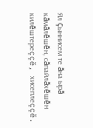Ял çыннисем те ăна ырă кăмăлĕшĕн, сăпайлăхĕшĕн килĕштереççĕ, хисеплеççĕ.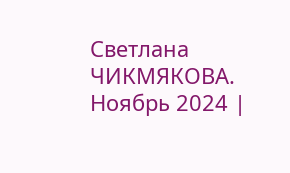Светлана ЧИКМЯКОВА.
Ноябрь 2024 |